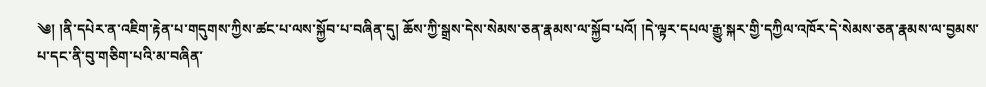༄། །ནི་དཔེར་ན་འཇིག་རྟེན་པ་གདུགས་ཀྱིས་ཚང་པ་ལས་སྐྱོབ་པ་བཞིན་དུ། ཆོས་ཀྱི་སྒྲས་དེས་སེམས་ཅན་རྣམས་ལ་སྐྱོབ་པའོ། །དེ་ལྟར་དཔལ་རྒྱུ་སྐར་གྱི་དཀྱིལ་འཁོར་དེ་སེམས་ཅན་རྣམས་ལ་བྱམས་པ་དང་ནི་བུ་གཅིག་པའི་མ་བཞིན་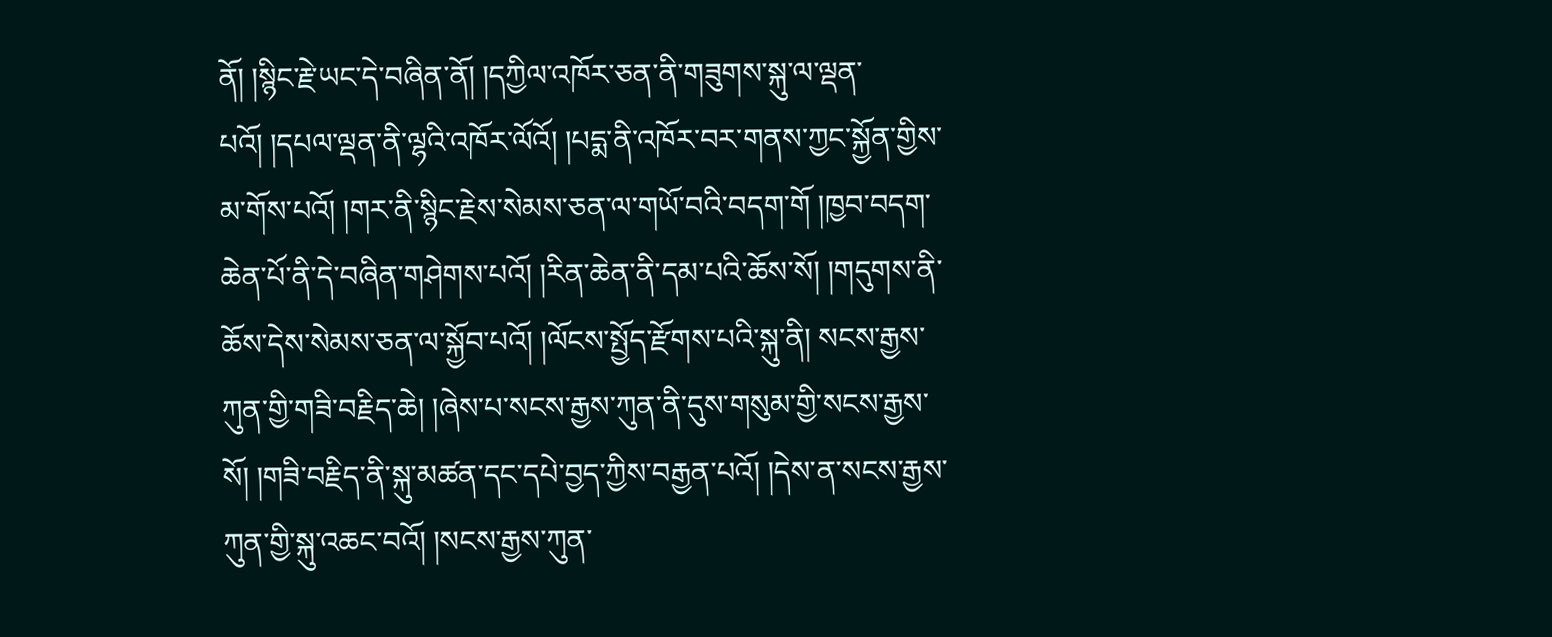ནོ། །སྙིང་རྗེ་ཡང་དེ་བཞིན་ནོ། །དཀྱིལ་འཁོར་ཅན་ནི་གཟུགས་སྐུ་ལ་ལྡན་པའོ། །དཔལ་ལྡན་ནི་ལྷའི་འཁོར་ལོའོ། །པདྨ་ནི་འཁོར་བར་གནས་ཀྱང་སྐྱོན་གྱིས་མ་གོས་པའོ། །གར་ནི་སྙིང་རྗེས་སེམས་ཅན་ལ་གཡོ་བའི་བདག་གོ །ཁྱབ་བདག་ཆེན་པོ་ནི་དེ་བཞིན་གཤེགས་པའོ། །རིན་ཆེན་ནི་དམ་པའི་ཆོས་སོ། །གདུགས་ནི་ཆོས་དེས་སེམས་ཅན་ལ་སྐྱོབ་པའོ། །ལོངས་སྤྱོད་རྫོགས་པའི་སྐུ་ནི། སངས་རྒྱས་ཀུན་གྱི་གཟི་བརྗིད་ཆེ། །ཞེས་པ་སངས་རྒྱས་ཀུན་ནི་དུས་གསུམ་གྱི་སངས་རྒྱས་སོ། །གཟི་བརྗིད་ནི་སྐུ་མཚན་དང་དཔེ་བྱད་ཀྱིས་བརྒྱན་པའོ། །དེས་ན་སངས་རྒྱས་ཀུན་གྱི་སྐུ་འཆང་བའོ། །སངས་རྒྱས་ཀུན་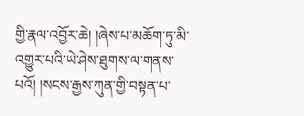གྱི་རྣལ་འབྱོར་ཆེ། །ཞེས་པ་མཆོག་ཏུ་མི་འགྱུར་པའི་ཡེ་ཤེས་ཐུགས་ལ་གནས་པའོ། །སངས་རྒྱས་ཀུན་གྱི་བསྟན་པ་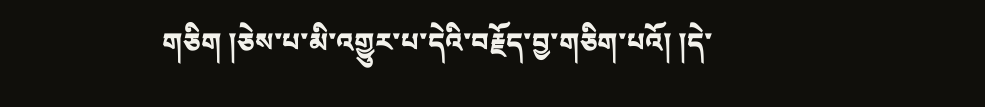གཅིག །ཅེས་པ་མི་འགྱུར་པ་དེའི་བརྗོད་བྱ་གཅིག་པའོ། །དེ་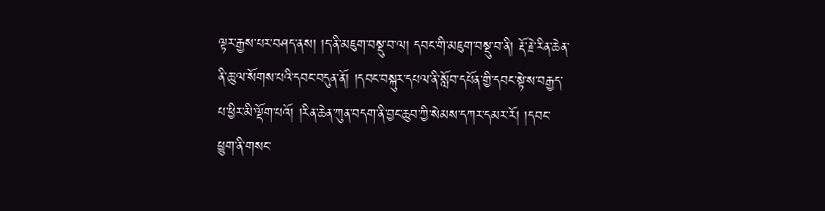ལྟར་རྒྱས་པར་བཤད་ནས། །ད་ནི་མཇུག་བསྡུ་བ་ལ། དབང་གི་མཇུག་བསྡུ་བ་ནི། རྡོ་རྗེ་རིན་ཆེན་ནི་ཆུ་ལ་སོགས་པའི་དབང་བདུན་ནོ། །དབང་བསྐུར་དཔལ་ནི་སློབ་དཔོན་གྱི་དབང་སྟེ་ས་བརྒྱད་པ་ཕྱིར་མི་ལྡོག་པའོ། །རིན་ཆེན་ཀུན་བདག་ནི་བྱང་ཆུབ་ཀྱི་སེམས་དཀར་དམར་རོ། །དབང་ཕྱུག་ནི་གསང་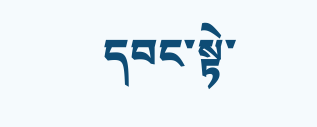དབང་སྟེ་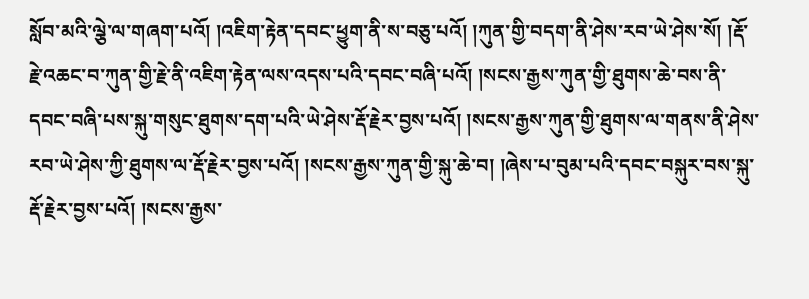སློབ་མའི་ལྕེ་ལ་གཞག་པའོ། །འཇིག་རྟེན་དབང་ཕྱུག་ནི་ས་བཅུ་པའོ། །ཀུན་གྱི་བདག་ནི་ཤེས་རབ་ཡེ་ཤེས་སོ། །རྡོ་རྗེ་འཆང་བ་ཀུན་གྱི་རྗེ་ནི་འཇིག་རྟེན་ལས་འདས་པའི་དབང་བཞི་པའོ། །སངས་རྒྱས་ཀུན་གྱི་ཐུགས་ཆེ་བས་ནི་དབང་བཞི་པས་སྐུ་གསུང་ཐུགས་དག་པའི་ཡེ་ཤེས་རྡོ་རྗེར་བྱས་པའོ། །སངས་རྒྱས་ཀུན་གྱི་ཐུགས་ལ་གནས་ནི་ཤེས་རབ་ཡེ་ཤེས་ཀྱི་ཐུགས་ལ་རྡོ་རྗེར་བྱས་པའོ། །སངས་རྒྱས་ཀུན་གྱི་སྐུ་ཆེ་བ། །ཞེས་པ་བུམ་པའི་དབང་བསྐུར་བས་སྐུ་རྡོ་རྗེར་བྱས་པའོ། །སངས་རྒྱས་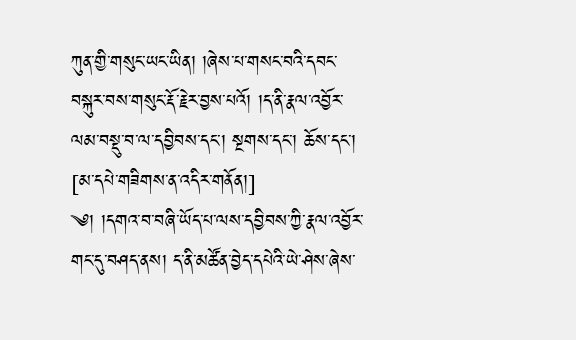ཀུན་གྱི་གསུང་ཡང་ཡིན། །ཞེས་པ་གསང་བའི་དབང་བསྐུར་བས་གསུང་རྡོ་རྗེར་བྱས་པའོ། །ད་ནི་རྣལ་འབྱོར་ལམ་བསྡུ་བ་ལ་དབྱིབས་དང་། སྔགས་དང་། ཆོས་དང་།
[མ་དཔེ་གཟིགས་ན་འདིར་གནོན།]
༄། །དགའ་བ་བཞི་ཡོད་པ་ལས་དབྱིབས་ཀྱི་རྣལ་འབྱོར་གང་དུ་བཤད་ནས། ད་ནི་མཚོན་བྱེད་དཔེའི་ཡེ་ཤེས་ཞེས་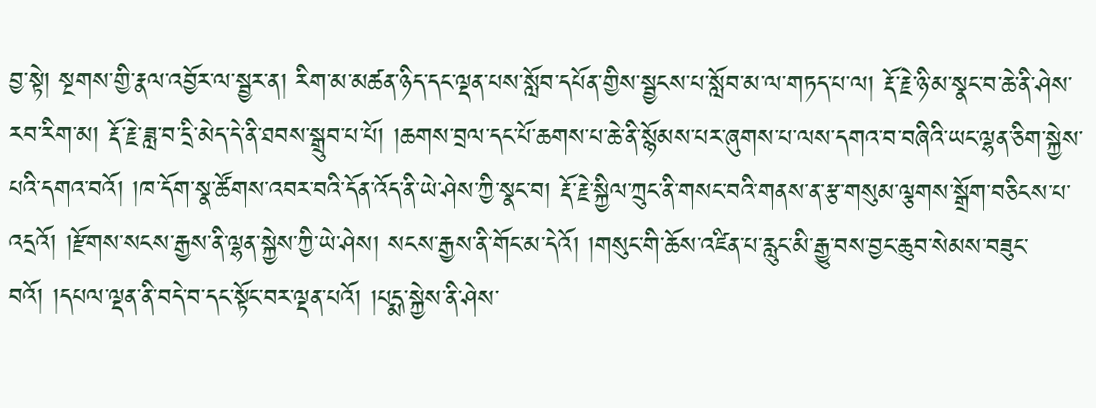བྱ་སྟེ། སྔགས་གྱི་རྣལ་འབྱོར་ལ་སྦྱར་ན། རིག་མ་མཚན་ཉིད་དང་ལྡན་པས་སློབ་དཔོན་གྱིས་སྦྱངས་པ་སློབ་མ་ལ་གཏད་པ་ལ། རྡོ་རྗེ་ཉི་མ་སྣང་བ་ཆེ་ནི་ཤེས་རབ་རིག་མ། རྡོ་རྗེ་ཟླ་བ་དྲི་མེད་དེ་ནི་ཐབས་སྒྲུབ་པ་པོ། །ཆགས་བྲལ་དང་པོ་ཆགས་པ་ཆེ་ནི་སྙོམས་པར་ཞུགས་པ་ལས་དགའ་བ་བཞིའི་ཡང་ལྷན་ཅིག་སྐྱེས་པའི་དགའ་བའོ། །ཁ་དོག་སྣ་ཚོགས་འབར་བའི་དོན་འོད་ནི་ཡེ་ཤེས་ཀྱི་སྣང་བ། རྡོ་རྗེ་སྐྱིལ་ཀྲུང་ནི་གསང་བའི་གནས་ན་རྩ་གསུམ་ལྕགས་སྒྲོག་བཅིངས་པ་འདྲའོ། །རྫོགས་སངས་རྒྱས་ནི་ལྷན་སྐྱེས་ཀྱི་ཡེ་ཤེས། སངས་རྒྱས་ནི་གོང་མ་དེའོ། །གསུང་གི་ཆོས་འཛིན་པ་རླུང་མི་རྒྱུ་བས་བྱང་ཆུབ་སེམས་བཟུང་བའོ། །དཔལ་ལྡན་ནི་བདེ་བ་དང་སྟོང་བར་ལྡན་པའོ། །པདྨ་སྐྱེས་ནི་ཤེས་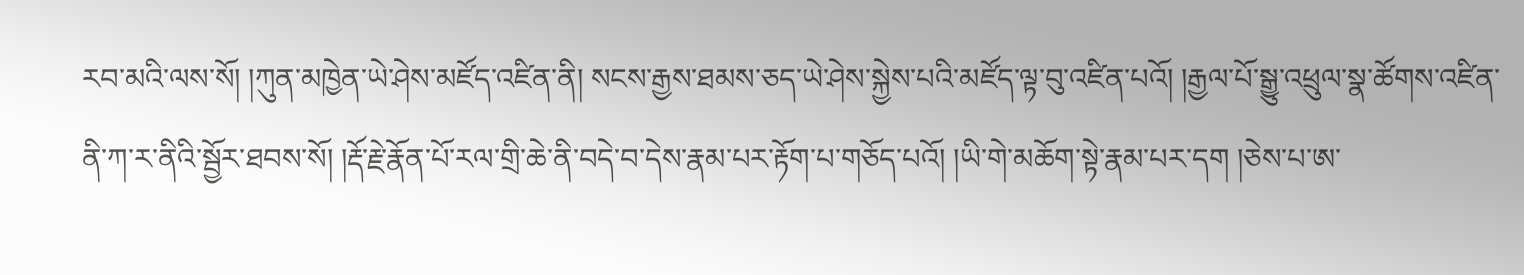རབ་མའི་ལས་སོ། །ཀུན་མཁྱེན་ཡེ་ཤེས་མཛོད་འཛིན་ནི། སངས་རྒྱས་ཐམས་ཅད་ཡེ་ཤེས་སྐྱེས་པའི་མཛོད་ལྟ་བུ་འཛིན་པའོ། །རྒྱལ་པོ་སྒྱུ་འཕྲུལ་སྣ་ཚོགས་འཛིན་ནི་ཀ་ར་ནིའི་སྦྱོར་ཐབས་སོ། །རྡོ་རྗེ་རྣོན་པོ་རལ་གྲི་ཆེ་ནི་བདེ་བ་དེས་རྣམ་པར་རྟོག་པ་གཅོད་པའོ། །ཡི་གེ་མཆོག་སྟེ་རྣམ་པར་དག །ཅེས་པ་ཨ་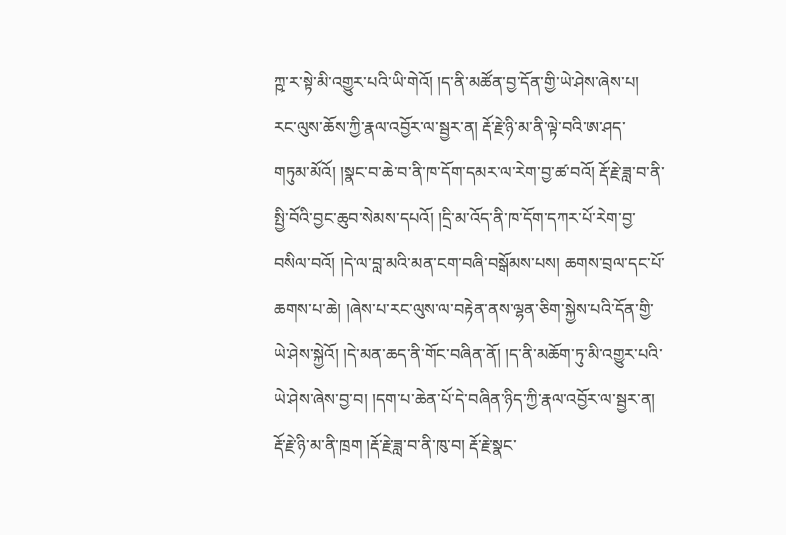ཀྵ་ར་སྟེ་མི་འགྱུར་པའི་ཡི་གེའོ། །ད་ནི་མཚོན་བྱ་དོན་གྱི་ཡེ་ཤེས་ཞེས་པ། རང་ལུས་ཆོས་ཀྱི་རྣལ་འབྱོར་ལ་སྦྱར་ན། རྡོ་རྗེ་ཉི་མ་ནི་ལྟེ་བའི་ཨ་ཤད་གཏུམ་མོའོ། །སྣང་བ་ཆེ་བ་ནི་ཁ་དོག་དམར་ལ་རེག་བྱ་ཚ་བའོ། རྡོ་རྗེ་ཟླ་བ་ནི་སྤྱི་བོའི་བྱང་ཆུབ་སེམས་དཔའོ། །དྲི་མ་འོད་ནི་ཁ་དོག་དཀར་པོ་རེག་བྱ་བསིལ་བའོ། །དེ་ལ་བླ་མའི་མན་ངག་བཞི་བསྒོམས་པས། ཆགས་བྲལ་དང་པོ་ཆགས་པ་ཆེ། །ཞེས་པ་རང་ལུས་ལ་བརྟེན་ནས་ལྷན་ཅིག་སྐྱེས་པའི་དོན་གྱི་ཡེ་ཤེས་སྐྱེའོ། །དེ་མན་ཆད་ནི་གོང་བཞིན་ནོ། །ད་ནི་མཆོག་ཏུ་མི་འགྱུར་པའི་ཡེ་ཤེས་ཞེས་བྱ་བ། །དག་པ་ཆེན་པོ་དེ་བཞིན་ཉིད་ཀྱི་རྣལ་འབྱོར་ལ་སྦྱར་ན། རྡོ་རྗེ་ཉི་མ་ནི་ཁྲག །རྡོ་རྗེ་ཟླ་བ་ནི་ཁུ་བ། རྡོ་རྗེ་སྣང་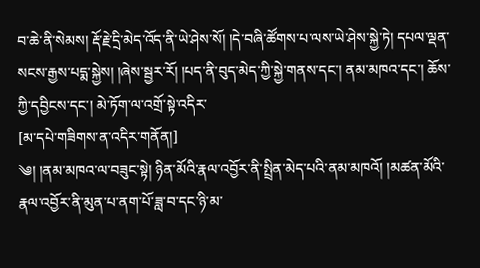བ་ཆེ་ནི་སེམས། རྡོ་རྗེ་དྲི་མེད་འོད་ནི་ཡེ་ཤེས་སོ། །དེ་བཞི་ཚོགས་པ་ལས་ཡེ་ཤེས་སྐྱེ་ཏེ། དཔལ་ལྡན་སངས་རྒྱས་པདྨ་སྐྱེས། །ཞེས་སྦྱར་རོ། །པད་ནི་བུད་མེད་ཀྱི་སྐྱེ་གནས་དང་། ནམ་མཁའ་དང་། ཆོས་ཀྱི་དབྱིངས་དང་། མེ་ཏོག་ལ་འགྲོ་སྟེ་འདིར་
[མ་དཔེ་གཟིགས་ན་འདིར་གནོན།]
༄། །ནམ་མཁའ་ལ་བཟུང་སྟེ། ཉིན་མོའི་རྣལ་འབྱོར་ནི་སྤྲིན་མེད་པའི་ནམ་མཁའོ། །མཚན་མོའི་རྣལ་འབྱོར་ནི་མུན་པ་ནག་པོ་ཟླ་བ་དང་ཉི་མ་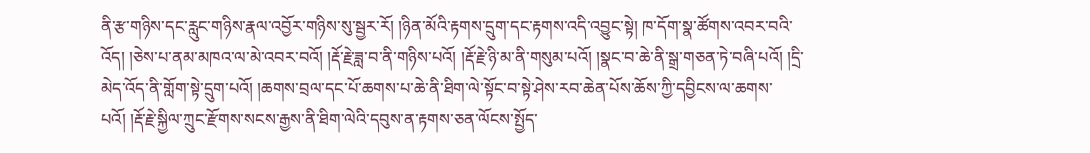ནི་རྩ་གཉིས་དང་རླུང་གཉིས་རྣལ་འབྱོར་གཉིས་སུ་སྦྱར་རོ། །ཉིན་མོའི་རྟགས་དྲུག་དང་རྟགས་འདི་འབྱུང་སྟེ། ཁ་དོག་སྣ་ཚོགས་འབར་བའི་འོད། །ཅེས་པ་ནམ་མཁའ་ལ་མེ་འབར་བའོ། །རྡོ་རྗེ་ཟླ་བ་ནི་གཉིས་པའོ། །རྡོ་རྗེ་ཉི་མ་ནི་གསུམ་པའོ། །སྣང་བ་ཆེ་ནི་སྒྲ་གཅན་ཏེ་བཞི་པའོ། །དྲི་མེད་འོད་ནི་གློག་སྟེ་དྲུག་པའོ། །ཆགས་བྲལ་དང་པོ་ཆགས་པ་ཆེ་ནི་ཐིག་ལེ་སྟོང་བ་སྟེ་ཤེས་རབ་ཆེན་པོས་ཆོས་ཀྱི་དབྱིངས་ལ་ཆགས་པའོ། །རྡོ་རྗེ་སྐྱིལ་ཀྲུང་རྫོགས་སངས་རྒྱས་ནི་ཐིག་ལེའི་དབུས་ན་རྟགས་ཅན་ལོངས་སྤྱོད་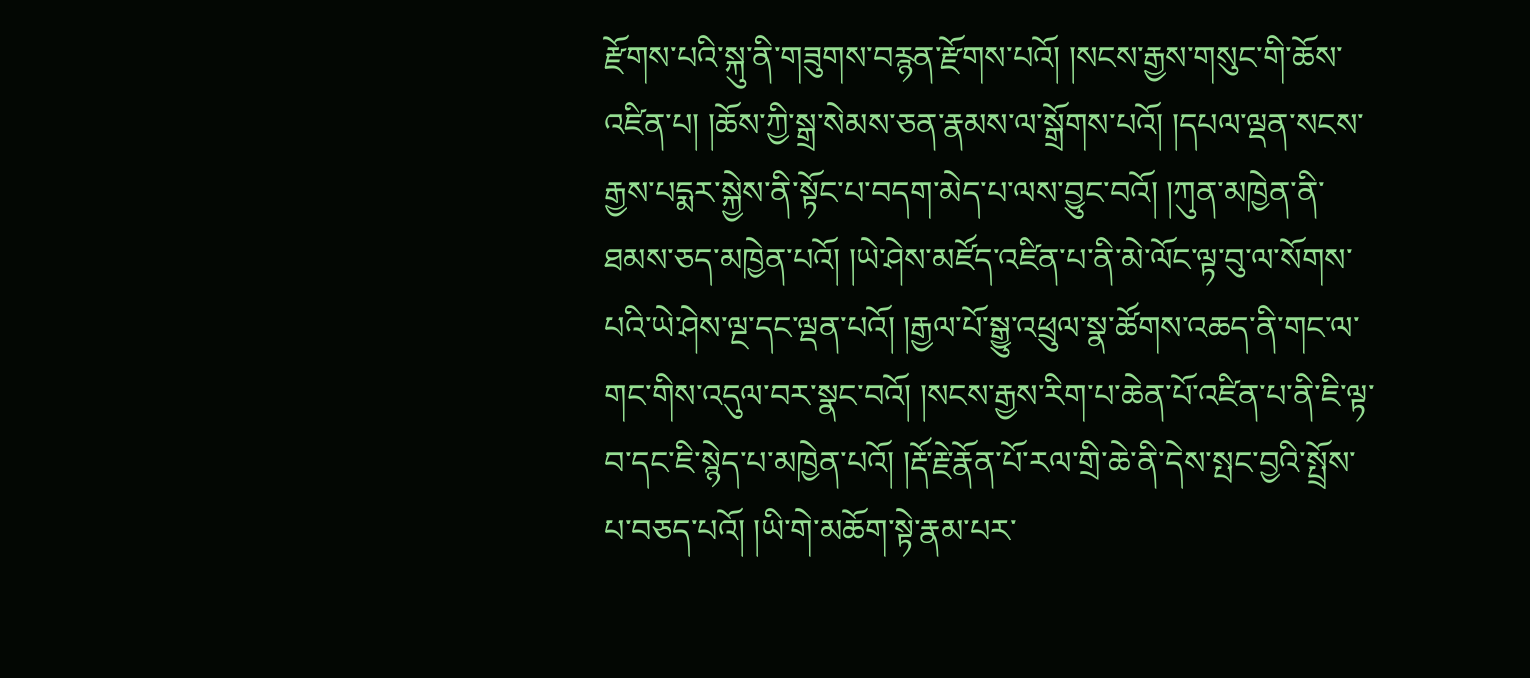རྫོགས་པའི་སྐུ་ནི་གཟུགས་བརྙན་རྫོགས་པའོ། །སངས་རྒྱས་གསུང་གི་ཆོས་འཛིན་པ། །ཆོས་ཀྱི་སྒྲ་སེམས་ཅན་རྣམས་ལ་སྒྲོགས་པའོ། །དཔལ་ལྡན་སངས་རྒྱས་པདྨར་སྐྱེས་ནི་སྟོང་པ་བདག་མེད་པ་ལས་བྱུང་བའོ། །ཀུན་མཁྱེན་ནི་ཐམས་ཅད་མཁྱེན་པའོ། །ཡེ་ཤེས་མཛོད་འཛིན་པ་ནི་མེ་ལོང་ལྟ་བུ་ལ་སོགས་པའི་ཡེ་ཤེས་ལྔ་དང་ལྡན་པའོ། །རྒྱལ་པོ་སྒྱུ་འཕྲུལ་སྣ་ཚོགས་འཆད་ནི་གང་ལ་གང་གིས་འདུལ་བར་སྣང་བའོ། །སངས་རྒྱས་རིག་པ་ཆེན་པོ་འཛིན་པ་ནི་ཇི་ལྟ་བ་དང་ཇི་སྙེད་པ་མཁྱེན་པའོ། །རྡོ་རྗེ་རྣོན་པོ་རལ་གྲི་ཆེ་ནི་དེས་སྤང་བྱའི་སྤྲོས་པ་བཅད་པའོ། །ཡི་གེ་མཆོག་སྟེ་རྣམ་པར་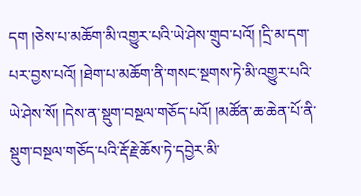དག །ཅེས་པ་མཆོག་མི་འགྱུར་པའི་ཡེ་ཤེས་གྲུབ་པའོ། །དྲི་མ་དག་པར་བྱས་པའོ། །ཐེག་པ་མཆོག་ནི་གསང་སྔགས་ཏེ་མི་འགྱུར་པའི་ཡེ་ཤེས་སོ། །དེས་ན་སྡུག་བསྔལ་གཅོད་པའོ། །མཚོན་ཆ་ཆེན་པོ་ནི་སྡུག་བསྔལ་གཅོད་པའི་རྡོ་རྗེ་ཆོས་ཏེ་དབྱེར་མི་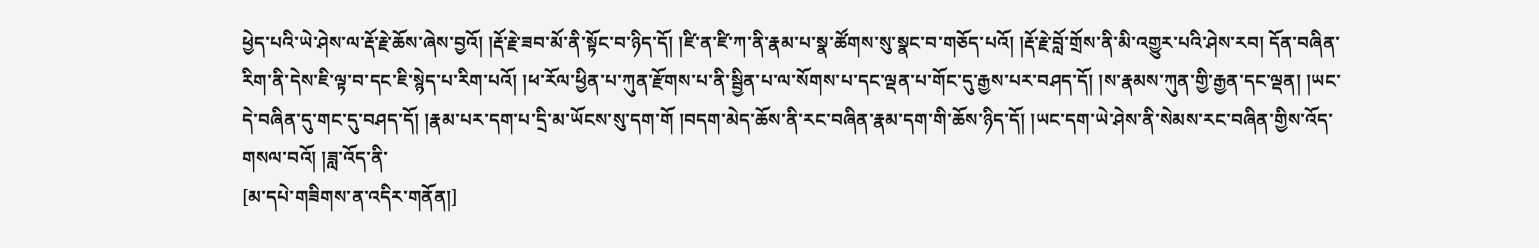ཕྱེད་པའི་ཡེ་ཤེས་ལ་རྡོ་རྗེ་ཆོས་ཞེས་བྱའོ། །རྡོ་རྗེ་ཟབ་མོ་ནི་སྟོང་བ་ཉིད་དོ། །ཛི་ན་ཛི་ཀ་ནི་རྣམ་པ་སྣ་ཚོགས་སུ་སྣང་བ་གཅོད་པའོ། །རྡོ་རྗེ་བློ་གྲོས་ནི་མི་འགྱུར་པའི་ཤེས་རབ། དོན་བཞིན་རིག་ནི་དེས་ཇི་ལྟ་བ་དང་ཇི་སྙེད་པ་རིག་པའོ། །ཕ་རོལ་ཕྱིན་པ་ཀུན་རྫོགས་པ་ནི་སྦྱིན་པ་ལ་སོགས་པ་དང་ལྡན་པ་གོང་དུ་རྒྱས་པར་བཤད་དོ། །ས་རྣམས་ཀུན་གྱི་རྒྱན་དང་ལྡན། །ཡང་དེ་བཞིན་དུ་གང་དུ་བཤད་དོ། །རྣམ་པར་དག་པ་དྲི་མ་ཡོངས་སུ་དག་གོ །བདག་མེད་ཆོས་ནི་རང་བཞིན་རྣམ་དག་གི་ཆོས་ཉིད་དོ། །ཡང་དག་ཡེ་ཤེས་ནི་སེམས་རང་བཞིན་གྱིས་འོད་གསལ་བའོ། །ཟླ་འོད་ནི་
[མ་དཔེ་གཟིགས་ན་འདིར་གནོན།]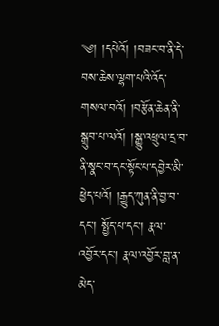༄། །དཔེའོ། །བཟང་བ་ནི་དེ་བས་ཆེས་ལྷག་པའི་འོད་གསལ་བའོ། །བརྩོན་ཆེན་ནི་སྒྲུབ་པ་ལའོ། །སྒྱུ་འཕྲུལ་དྲ་བ་ནི་སྣང་བ་དང་སྟོང་པ་དབྱེར་མི་ཕྱེད་པའོ། །རྒྱུད་ཀུན་ནི་བྱ་བ་དང་། སྤྱོད་པ་དང་། རྣལ་འབྱོར་དང་། རྣལ་འབྱོར་བླ་ན་མེད་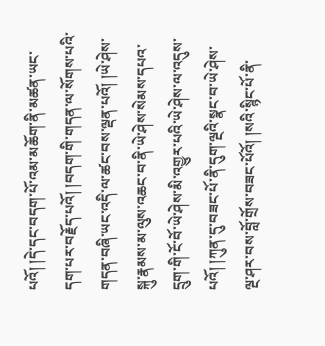པའོ། །དེ་དང་བདག་པོ་འམ་མཆོག་ནི་མཚན་ཡང་དག་པར་བརྗོད་པའོ། །བདག་གི་གདན་ལ་སོགས་པའི་གདན་བཞི་ཡང་འདི་ལ་ཚང་བས་ལྡན་པའོ། །ཡེ་ཤེས་སྐུ་རྣམས་མ་ལུས་འཆང་བ་ནི་ཡེ་ཤེས་སེམས་དཔའ་དྲུག་གི་ངོ་བོ་ཡེ་ཤེས་མི་འགྱུར་པའི་ཡེ་ཤེས་ལ་འདུས་པའོ། །ཀུན་དུ་བཟང་པོ་ནི་དུག་ལྔའི་སྣང་བ་ཡེ་ཤེས་ལྔ་ཤར་བས་བློ་གྲོས་བཟང་པོའོ། །སའི་སྙིང་པོ་ནི་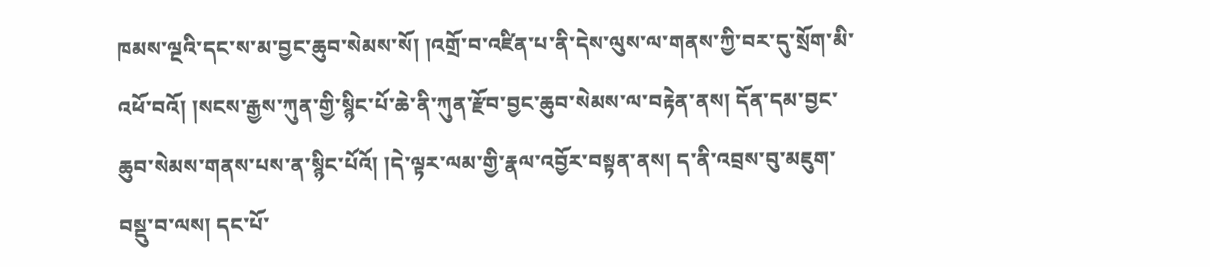ཁམས་ལྔའི་དང་ས་མ་བྱང་ཆུབ་སེམས་སོ། །འགྲོ་བ་འཛིན་པ་ནི་དེས་ལུས་ལ་གནས་ཀྱི་བར་དུ་སྲོག་མི་འཕོ་བའོ། །སངས་རྒྱས་ཀུན་གྱི་སྙིང་པོ་ཆེ་ནི་ཀུན་རྫོབ་བྱང་ཆུབ་སེམས་ལ་བརྟེན་ནས། དོན་དམ་བྱང་ཆུབ་སེམས་གནས་པས་ན་སྙིང་པོའོ། །དེ་ལྟར་ལམ་གྱི་རྣལ་འབྱོར་བསྟན་ནས། ད་ནི་འབྲས་བུ་མཇུག་བསྡུ་བ་ལས། དང་པོ་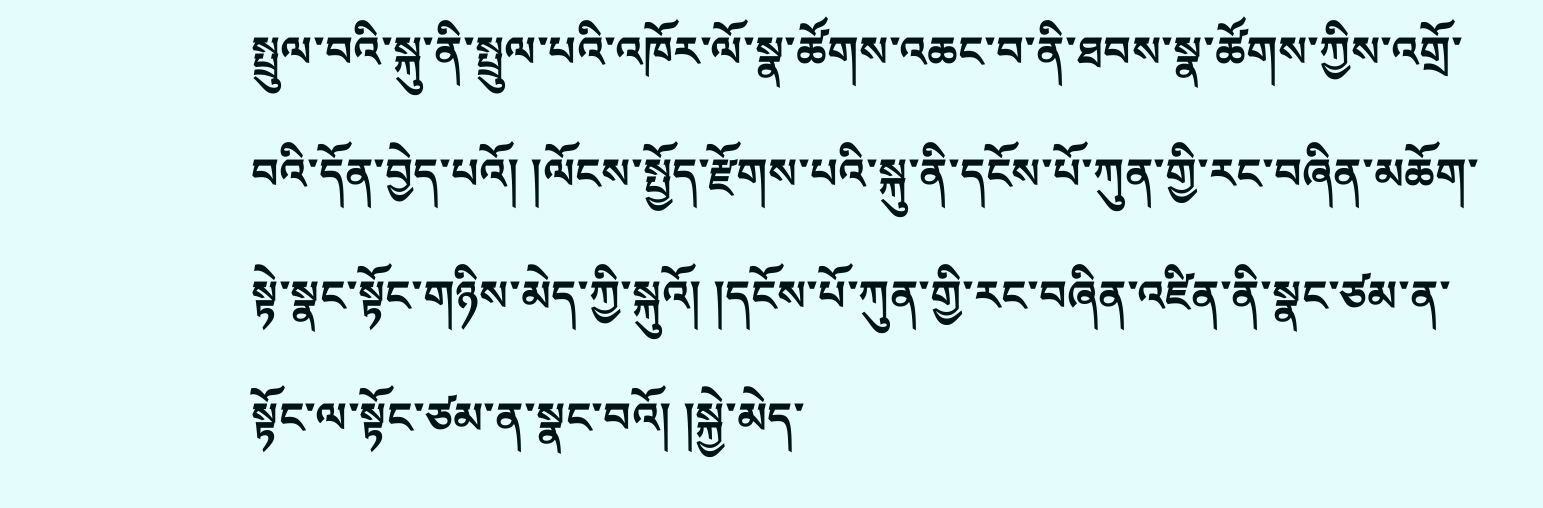སྤྲུལ་བའི་སྐུ་ནི་སྤྲུལ་པའི་འཁོར་ལོ་སྣ་ཚོགས་འཆང་བ་ནི་ཐབས་སྣ་ཚོགས་ཀྱིས་འགྲོ་བའི་དོན་བྱེད་པའོ། །ལོངས་སྤྱོད་རྫོགས་པའི་སྐུ་ནི་དངོས་པོ་ཀུན་གྱི་རང་བཞིན་མཆོག་སྟེ་སྣང་སྟོང་གཉིས་མེད་ཀྱི་སྐུའོ། །དངོས་པོ་ཀུན་གྱི་རང་བཞིན་འཛིན་ནི་སྣང་ཙམ་ན་སྟོང་ལ་སྟོང་ཙམ་ན་སྣང་བའོ། །སྐྱེ་མེད་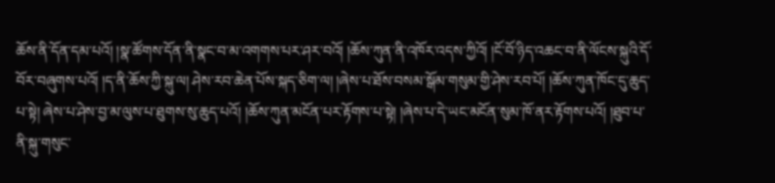ཆོས་ནི་དོན་དམ་པའོ། །སྣ་ཚོགས་དོན་ནི་སྣང་བ་མ་འགགས་པར་ཤར་བའོ། །ཆོས་ཀུན་ནི་འཁོར་འདས་ཀྱིའོ། །ངོ་བོ་ཉིད་འཆང་བ་ནི་ལོངས་སྐུའི་དོ་བོར་བཞུགས་པའོ། །ད་ནི་ཆོས་ཀྱི་སྐུ་ལ། ཤེས་རབ་ཆེན་པོས་སྐད་ཅིག་ལ། །ཞེས་པ་ཐོས་བསམ་སྒོམ་གསུམ་གྱི་ཤེས་རབ་པོ། །ཆོས་ཀུན་ཁོང་དུ་ཆུད་པ་སྟེ། ཞེས་པ་ཤེས་བྱ་མ་ལུས་པ་ཐུགས་སུ་ཆུད་པའོ། །ཆོས་ཀུན་མངོན་པར་རྟོགས་པ་སྟེ། །ཞེས་པ་དེ་ཡང་མངོན་སུམ་ཁོ་ནར་རྟོགས་པའོ། །ཐུབ་པ་ནི་སྐུ་གསུང་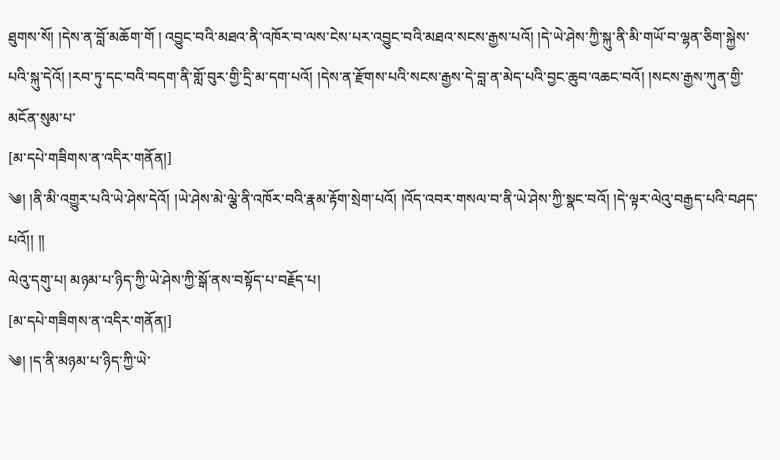ཐུགས་སོ། །དེས་ན་བློ་མཆོག་གོ ། འབྱུང་བའི་མཐའ་ནི་འཁོར་བ་ལས་ངེས་པར་འབྱུང་བའི་མཐའ་སངས་རྒྱས་པའོ། །དེ་ཡེ་ཤེས་ཀྱི་སྐུ་ནི་མི་གཡོ་བ་ལྷན་ཅིག་སྐྱེས་པའི་སྐུ་དེའོ། །རབ་ཏུ་དང་བའི་བདག་ནི་གློ་བུར་གྱི་དྲི་མ་དག་པའོ། །དེས་ན་རྫོགས་པའི་སངས་རྒྱས་དེ་བླ་ན་མེད་པའི་བྱང་ཆུབ་འཆང་བའོ། །སངས་རྒྱས་ཀུན་གྱི་མངོན་སུམ་པ་
[མ་དཔེ་གཟིགས་ན་འདིར་གནོན།]
༄། །ནི་མི་འགྱུར་པའི་ཡེ་ཤེས་དེའོ། །ཡེ་ཤེས་མེ་ལྕེ་ནི་འཁོར་བའི་རྣམ་རྟོག་སྲེག་པའོ། །འོད་འབར་གསལ་བ་ནི་ཡེ་ཤེས་ཀྱི་སྣང་བའོ། །དེ་ལྟར་ལེའུ་བརྒྱད་པའི་བཤད་པའོ།། །།
ལེའུ་དགུ་པ། མཉམ་པ་ཉིད་ཀྱི་ཡེ་ཤེས་ཀྱི་སྒོ་ནས་བསྟོད་པ་བརྗོད་པ།
[མ་དཔེ་གཟིགས་ན་འདིར་གནོན།]
༄། །ད་ནི་མཉམ་པ་ཉིད་ཀྱི་ཡེ་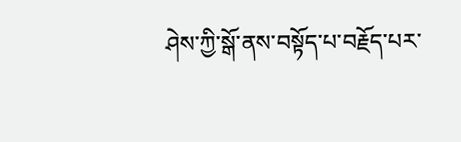ཤེས་ཀྱི་སྒོ་ནས་བསྟོད་པ་བརྗོད་པར་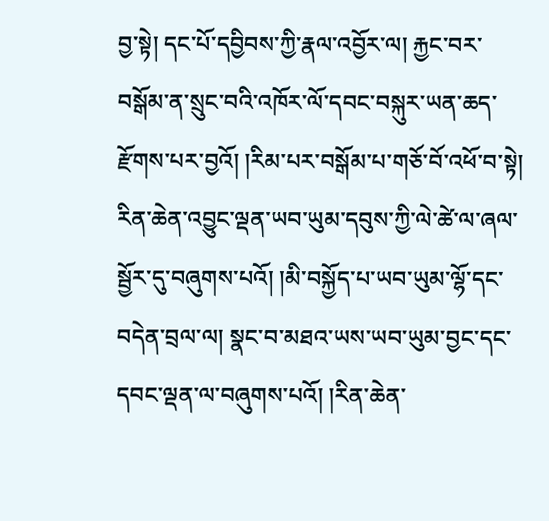བྱ་སྟེ། དང་པོ་དབྱིབས་ཀྱི་རྣལ་འབྱོར་ལ། རྐྱང་བར་བསྒོམ་ན་སྲུང་བའི་འཁོར་ལོ་དབང་བསྐུར་ཡན་ཆད་རྫོགས་པར་བྱའོ། །རིམ་པར་བསྒོམ་པ་གཅོ་བོ་འཕོ་བ་སྟེ། རིན་ཆེན་འབྱུང་ལྡན་ཡབ་ཡུམ་དབུས་ཀྱི་ལེ་ཚེ་ལ་ཞལ་སྦྱོར་དུ་བཞུགས་པའོ། །མི་བསྐྱོད་པ་ཡབ་ཡུམ་ལྷོ་དང་བདེན་བྲལ་ལ། སྣང་བ་མཐའ་ཡས་ཡབ་ཡུམ་བྱང་དང་དབང་ལྡན་ལ་བཞུགས་པའོ། །རིན་ཆེན་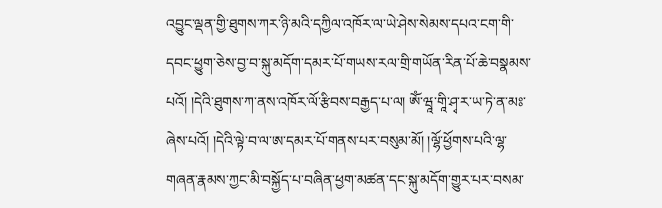འབྱུང་ལྡན་གྱི་ཐུགས་ཀར་ཉི་མའི་དཀྱིལ་འཁོར་ལ་ཡེ་ཤེས་སེམས་དཔའ་ངག་གི་དབང་ཕྱུག་ཅེས་བྱ་བ་སྐུ་མདོག་དམར་པོ་གཡས་རལ་གྲི་གཡོན་རིན་པོ་ཆེ་བསྣམས་པའོ། །དེའི་ཐུགས་ཀ་ནས་འཁོར་ལོ་རྩིབས་བརྒྱད་པ་ལ། ཨོཾ་ཝཱ་གཱི་ཤྭ་ར་ཡ་ཏེ་ན་མཿ་ཞེས་པའོ། །དེའི་ལྟེ་བ་ལ་ཨ་དམར་པོ་གནས་པར་བསུམ་མོ། །ལྷོ་ཕྱོགས་པའི་ལྷ་གཞན་རྣམས་ཀྱང་མི་བསྐྱོད་པ་བཞིན་ཕྱག་མཚན་དང་སྐུ་མདོག་གྱུར་པར་བསམ་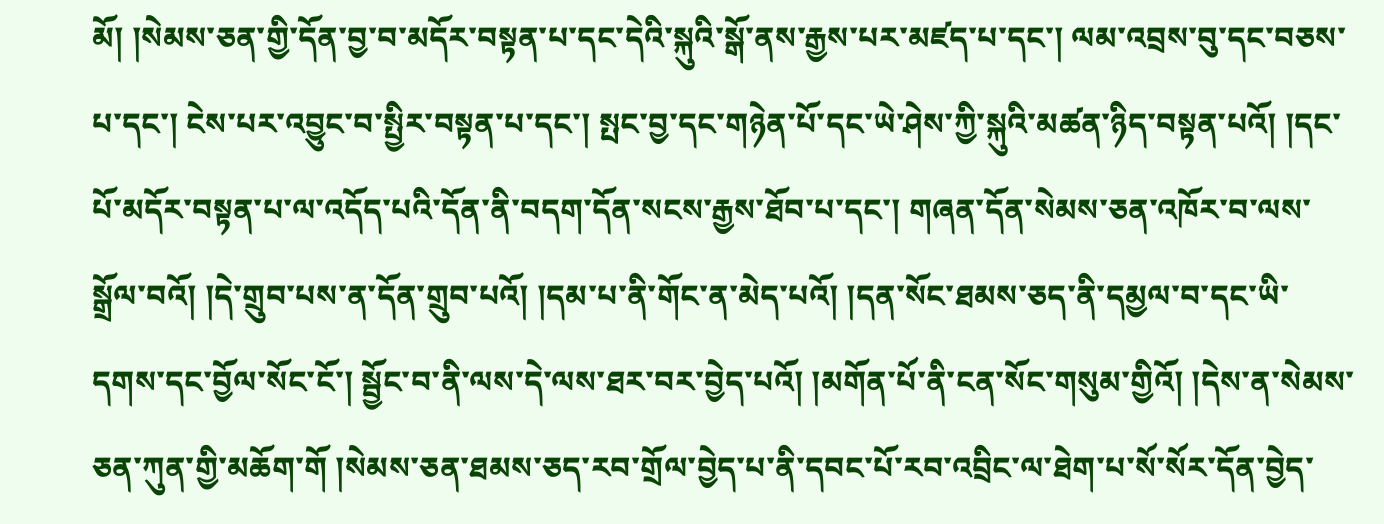མོ། །སེམས་ཅན་གྱི་དོན་བྱ་བ་མདོར་བསྟན་པ་དང་དེའི་སྐུའི་སྒོ་ནས་རྒྱས་པར་མཛད་པ་དང་། ལམ་འབྲས་བུ་དང་བཅས་པ་དང་། ངེས་པར་འབྱུང་བ་སྤྱིར་བསྟན་པ་དང་། སྤང་བྱ་དང་གཉེན་པོ་དང་ཡེ་ཤེས་ཀྱི་སྐུའི་མཚན་ཉིད་བསྟན་པའོ། །དང་པོ་མདོར་བསྟན་པ་ལ་འདོད་པའི་དོན་ནི་བདག་དོན་སངས་རྒྱས་ཐོབ་པ་དང་། གཞན་དོན་སེམས་ཅན་འཁོར་བ་ལས་སྒྲོལ་བའོ། །དེ་གྲུབ་པས་ན་དོན་གྲུབ་པའོ། །དམ་པ་ནི་གོང་ན་མེད་པའོ། །དན་སོང་ཐམས་ཅད་ནི་དམྱལ་བ་དང་ཡི་དགས་དང་བྱོལ་སོང་ངོ་། སྦྱོང་བ་ནི་ལས་དེ་ལས་ཐར་བར་བྱེད་པའོ། །མགོན་པོ་ནི་ངན་སོང་གསུམ་གྱིའོ། །དེས་ན་སེམས་ཅན་ཀུན་གྱི་མཆོག་གོ །སེམས་ཅན་ཐམས་ཅད་རབ་གྲོལ་བྱེད་པ་ནི་དབང་པོ་རབ་འབྲིང་ལ་ཐེག་པ་སོ་སོར་དོན་བྱེད་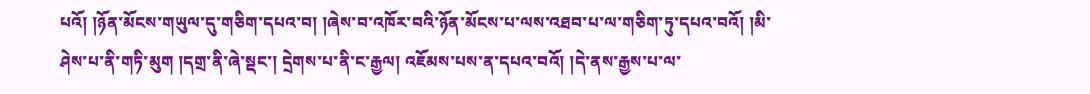པའོ། །ཉོན་མོངས་གཡུལ་དུ་གཅིག་དཔའ་བ། །ཞེས་བ་འཁོར་བའི་ཉོན་མོངས་པ་ལས་འཐབ་པ་ལ་གཅིག་ཏུ་དཔའ་བའོ། །མི་ཤེས་པ་ནི་གཏི་མུག །དགྲ་ནི་ཞེ་སྡང་། དྲེགས་པ་ནི་ང་རྒྱལ། འཇོམས་པས་ན་དཔའ་བའོ། །དེ་ནས་རྒྱས་པ་ལ་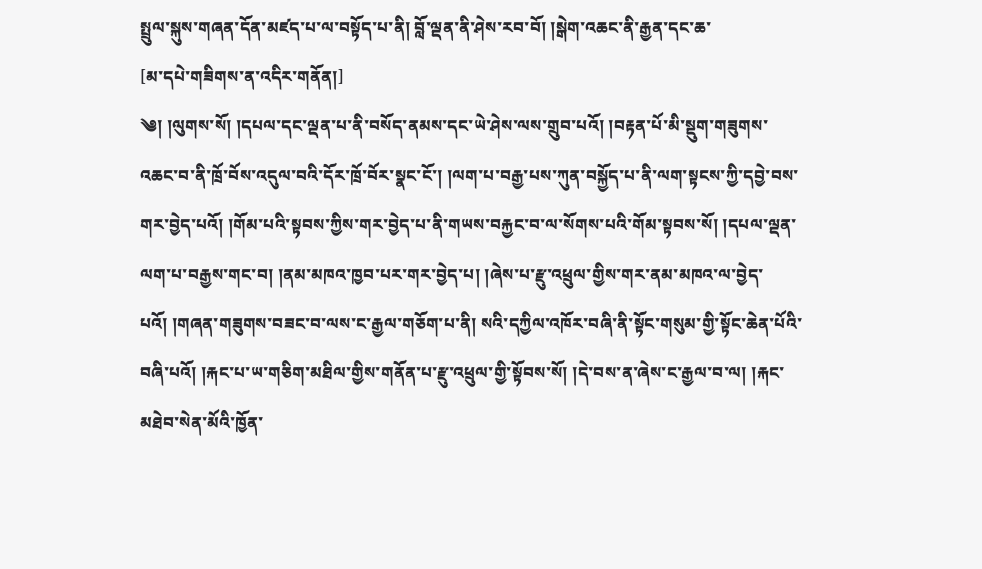སྤྲུལ་སྐུས་གཞན་དོན་མཛད་པ་ལ་བསྟོད་པ་ནི། བློ་ལྡན་ནི་ཤེས་རབ་བོ། །སྒེག་འཆང་ནི་རྒྱན་དང་ཆ་
[མ་དཔེ་གཟིགས་ན་འདིར་གནོན།]
༄། །ལུགས་སོ། །དཔལ་དང་ལྡན་པ་ནི་བསོད་ནམས་དང་ཡེ་ཤེས་ལས་གྲུབ་པའོ། །བརྟན་པོ་མི་སྡུག་གཟུགས་འཆང་བ་ནི་ཁྲོ་བོས་འདུལ་བའི་དོར་ཁྲོ་བོར་སྣང་ངོ་། །ལག་པ་བརྒྱ་པས་ཀུན་བསྐྱོད་པ་ནི་ལག་སྟངས་ཀྱི་དབྱེ་བས་གར་བྱེད་པའོ། །གོམ་པའི་སྟབས་ཀྱིས་གར་བྱེད་པ་ནི་གཡས་བརྐྱང་བ་ལ་སོགས་པའི་གོམ་སྟབས་སོ། །དཔལ་ལྡན་ལག་པ་བརྒྱས་གང་བ། །ནམ་མཁའ་ཁྱབ་པར་གར་བྱེད་པ། །ཞེས་པ་རྫུ་འཕྲུལ་གྱིས་གར་ནམ་མཁའ་ལ་བྱེད་པའོ། །གཞན་གཟུགས་བཟང་བ་ལས་ང་རྒྱལ་གཅོག་པ་ནི། སའི་དཀྱིལ་འཁོར་བཞི་ནི་སྟོང་གསུམ་གྱི་སྟོང་ཆེན་པོའི་བཞི་པའོ། །རྐང་པ་ཡ་གཅིག་མཐིལ་གྱིས་གནོན་པ་རྫུ་འཕྲུལ་གྱི་སྟོབས་སོ། །དེ་བས་ན་ཞེས་ང་རྒྱལ་བ་ལ། །རྐང་མཐེབ་སེན་མོའི་ཁྱོན་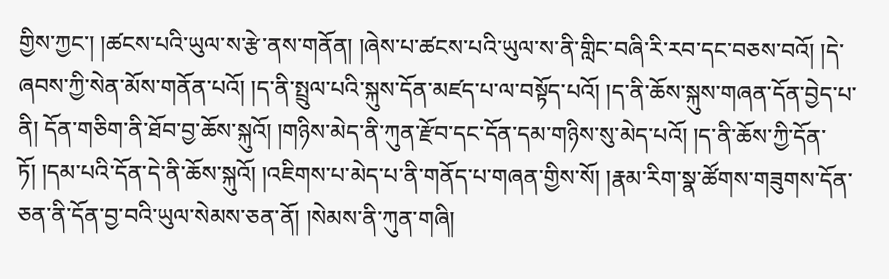གྱིས་ཀྱང་། །ཚངས་པའི་ཡུལ་ས་རྩེ་ནས་གནོན། །ཞེས་པ་ཚངས་པའི་ཡུལ་ས་ནི་གླིང་བཞི་རི་རབ་དང་བཅས་བའོ། །དེ་ཞབས་ཀྱི་སེན་མོས་གནོན་པའོ། །ད་ནི་སྤྲུལ་པའི་སྐུས་དོན་མཛད་པ་ལ་བསྟོད་པའོ། །ད་ནི་ཆོས་སྐུས་གཞན་དོན་བྱེད་པ་ནི། དོན་གཅིག་ནི་ཐོབ་བྱ་ཆོས་སྐུའོ། །གཉིས་མེད་ནི་ཀུན་རྫོབ་དང་དོན་དམ་གཉིས་སུ་མེད་པའོ། །ད་ནི་ཆོས་ཀྱི་དོན་ཏོ། །དམ་པའི་དོན་དེ་ནི་ཆོས་སྐུའོ། །འཇིགས་པ་མེད་པ་ནི་གནོད་པ་གཞན་གྱིས་སོ། །རྣམ་རིག་སྣ་ཚོགས་གཟུགས་དོན་ཅན་ནི་དོན་བྱ་བའི་ཡུལ་སེམས་ཅན་ནོ། །སེམས་ནི་ཀུན་གཞི།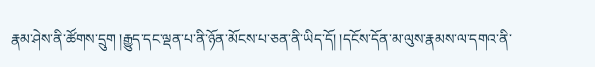རྣམ་ཤེས་ནི་ཚོགས་དྲུག །རྒྱུད་དང་ལྡན་པ་ནི་ཉོན་མོངས་པ་ཅན་ནི་ཡིད་དོ། །དངོས་དོན་མ་ལུས་རྣམས་ལ་དགའ་ནི་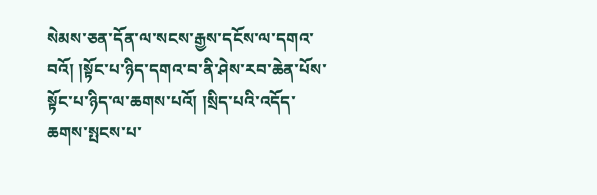སེམས་ཅན་དོན་ལ་སངས་རྒྱས་དངོས་ལ་དགའ་བའོ། །སྟོང་པ་ཉིད་དགའ་བ་ནི་ཤེས་རབ་ཆེན་པོས་སྟོང་པ་ཉིད་ལ་ཆགས་པའོ། །སྲིད་པའི་འདོད་ཆགས་སྤངས་པ་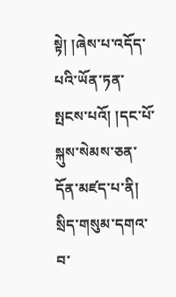སྟེ། །ཞེས་པ་འདོད་པའི་ཡོན་ཏན་སྤངས་པའོ། །དང་པོ་སྐུས་སེམས་ཅན་དོན་མཛད་པ་ནི། སྲིད་གསུམ་དགའ་བ་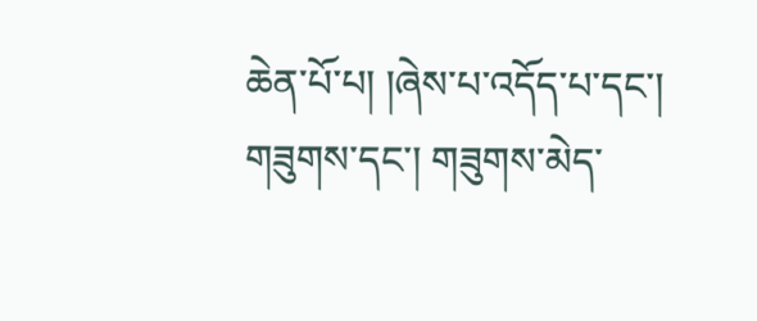ཆེན་པོ་པ། །ཞེས་པ་འདོད་པ་དང་། གཟུགས་དང་། གཟུགས་མེད་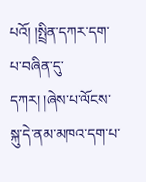པའོ། །སྤྲིན་དཀར་དག་པ་བཞིན་དུ་དཀར། །ཞེས་པ་ལོངས་སྐུ་དེ་ནམ་མཁའ་དག་པ་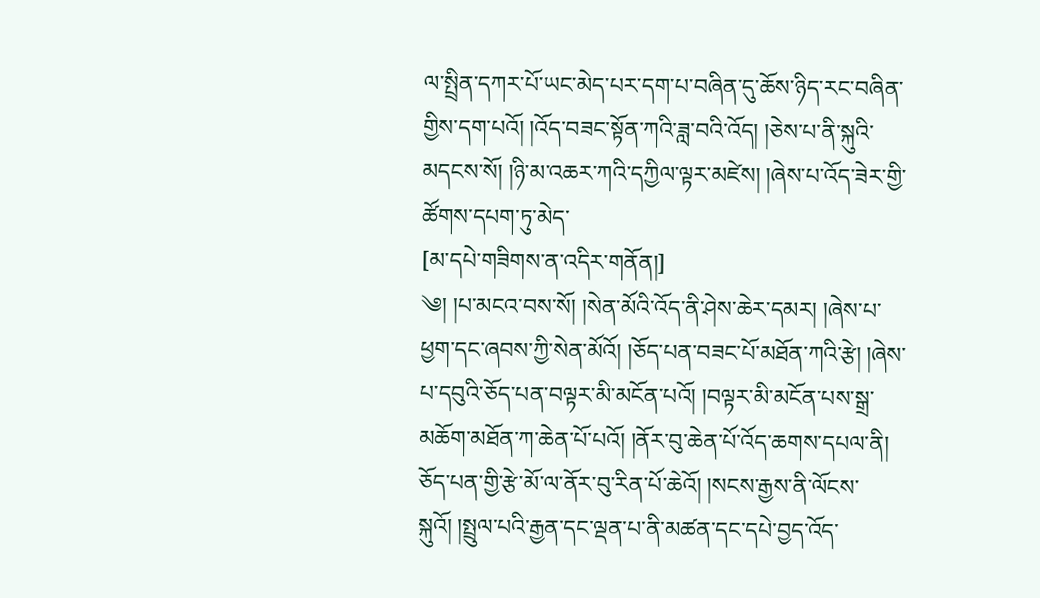ལ་སྤྲིན་དཀར་པོ་ཡང་མེད་པར་དག་པ་བཞིན་དུ་ཆོས་ཉིད་རང་བཞིན་གྱིས་དག་པའོ། །འོད་བཟང་སྟོན་ཀའི་ཟླ་བའི་འོད། །ཅེས་པ་ནི་སྐུའི་མདངས་སོ། །ཉི་མ་འཆར་ཀའི་དཀྱིལ་ལྟར་མཛེས། །ཞེས་པ་འོད་ཟེར་གྱི་ཚོགས་དཔག་ཏུ་མེད་
[མ་དཔེ་གཟིགས་ན་འདིར་གནོན།]
༄། །པ་མངའ་བས་སོ། །སེན་མོའི་འོད་ནི་ཤེས་ཆེར་དམར། །ཞེས་པ་ཕྱག་དང་ཞབས་ཀྱི་སེན་མོའོ། །ཅོད་པན་བཟང་པོ་མཐོན་ཀའི་རྩེ། །ཞེས་པ་དབུའི་ཅོད་པན་བལྟར་མི་མངོན་པའོ། །བལྟར་མི་མངོན་པས་སྒྲ་མཆོག་མཐོན་ཀ་ཆེན་པོ་པའོ། །ནོར་བུ་ཆེན་པོ་འོད་ཆགས་དཔལ་ནི། ཅོད་པན་གྱི་རྩེ་མོ་ལ་ནོར་བུ་རིན་པོ་ཆེའོ། །སངས་རྒྱས་ནི་ལོངས་སྐུའོ། །སྤྲུལ་པའི་རྒྱན་དང་ལྡན་པ་ནི་མཚན་དང་དཔེ་བྱད་འོད་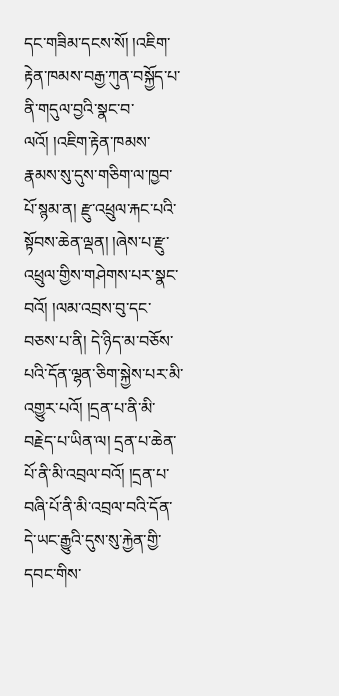དང་གཟིམ་དངས་སོ། །འཇིག་རྟེན་ཁམས་བརྒྱ་ཀུན་བསྐྱོད་པ་ནི་གདུལ་བྱའི་སྣང་བ་ལའོ། །འཇིག་རྟེན་ཁམས་རྣམས་སུ་དུས་གཅིག་ལ་ཁྱབ་པོ་སྙམ་ན། རྫུ་འཕྲུལ་རྐང་པའི་སྟོབས་ཆེན་ལྡན། །ཞེས་པ་རྫུ་འཕྲུལ་གྱིས་གཤེགས་པར་སྣང་བའོ། །ལམ་འབྲས་བུ་དང་བཅས་པ་ནི། དེ་ཉིད་མ་བཅོས་པའི་དོན་ལྷན་ཅིག་སྐྱེས་པར་མི་འགྱུར་པའོ། །དྲན་པ་ནི་མི་བརྗེད་པ་ཡིན་ལ། དྲན་པ་ཆེན་པོ་ནི་མི་འབྲལ་བའོ། །དྲན་པ་བཞི་པོ་ནི་མི་འབྲལ་བའི་དོན་དེ་ཡང་རྒྱུའི་དུས་སུ་རྐྱེན་གྱི་དབང་གིས་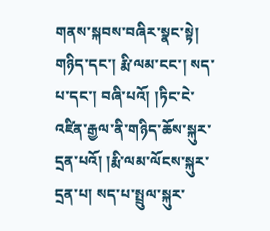གནས་སྐབས་བཞིར་སྣང་སྟེ། གཉིད་དང་། རྨི་ལམ་ངང་། སད་པ་དང་། བཞི་པའོ། །ཏིང་ངེ་འཛིན་རྒྱལ་ནི་གཉིད་ཆོས་སྐུར་དྲན་པའོ། །རྨི་ལམ་ལོངས་སྐུར་དྲན་པ། སད་པ་སྤྲུལ་སྐུར་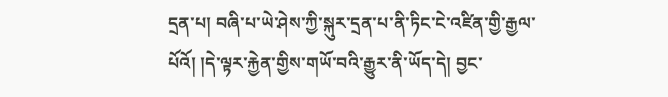དྲན་པ། བཞི་པ་ཡེ་ཤེས་ཀྱི་སྐུར་དྲན་པ་ནི་ཏིང་ངེ་འཛིན་གྱི་རྒྱལ་པོའོ། །དེ་ལྟར་རྐྱེན་གྱིས་གཡོ་བའི་རྒྱུར་ནི་ཡོད་དེ། བྱང་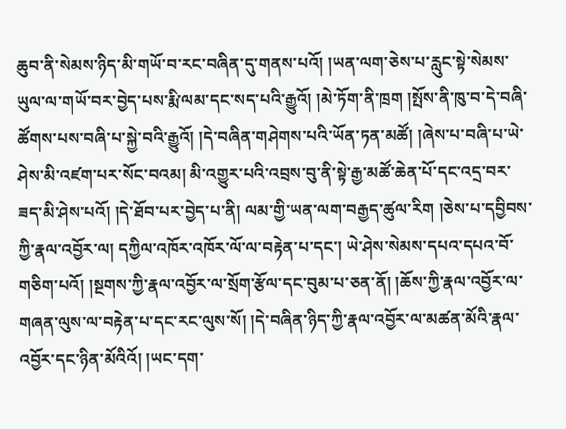ཆུབ་ནི་སེམས་ཉིད་མི་གཡོ་བ་རང་བཞིན་དུ་གནས་པའོ། །ཡན་ལག་ཅེས་པ་རླུང་སྟེ་སེམས་ཡུལ་ལ་གཡོ་བར་བྱེད་པས་རྨི་ལམ་དང་སད་པའི་རྒྱུའོ། །མེ་ཏོག་ནི་ཁྲག །སྤོས་ནི་ཁུ་བ་དེ་བཞི་ཚོགས་པས་བཞི་པ་སྐྱེ་བའི་རྒྱུའོ། །དེ་བཞིན་གཤེགས་པའི་ཡོན་ཏན་མཚོ། །ཞེས་པ་བཞི་པ་ཡེ་ཤེས་མི་འཛག་པར་སོང་བའམ། མི་འགྱུར་པའི་འབྲས་བུ་ནི་སྟེ་རྒྱ་མཚོ་ཆེན་པོ་དང་འདྲ་བར་ཟད་མི་ཤེས་པའོ། །དེ་ཐོབ་པར་བྱེད་པ་ནི། ལམ་གྱི་ཡན་ལག་བརྒྱད་ཚུལ་རིག །ཅེས་པ་དབྱིབས་ཀྱི་རྣལ་འབྱོར་ལ། དཀྱིལ་འཁོར་འཁོར་ལོ་ལ་བརྟེན་པ་དང་། ཡེ་ཤེས་སེམས་དཔའ་དཔའ་བོ་གཅིག་པའོ། །སྔགས་ཀྱི་རྣལ་འབྱོར་ལ་སྲོག་རྩོལ་དང་བུམ་པ་ཅན་ནོ། །ཆོས་ཀྱི་རྣལ་འབྱོར་ལ་གཞན་ལུས་ལ་བརྟེན་པ་དང་རང་ལུས་སོ། །དེ་བཞིན་ཉིད་ཀྱི་རྣལ་འབྱོར་ལ་མཚན་མོའི་རྣལ་འབྱོར་དང་ཉིན་མོའིའོ། །ཡང་དག་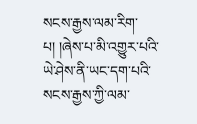སངས་རྒྱས་ལམ་རིག་པ། །ཞེས་པ་མི་འགྱུར་པའི་ཡེ་ཤེས་ནི་ཡང་དག་པའི་སངས་རྒྱས་ཀྱི་ལམ་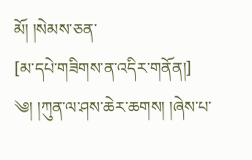མོ། །སེམས་ཅན་
[མ་དཔེ་གཟིགས་ན་འདིར་གནོན།]
༄། །ཀུན་ལ་ཤས་ཆེར་ཆགས། །ཞེས་པ་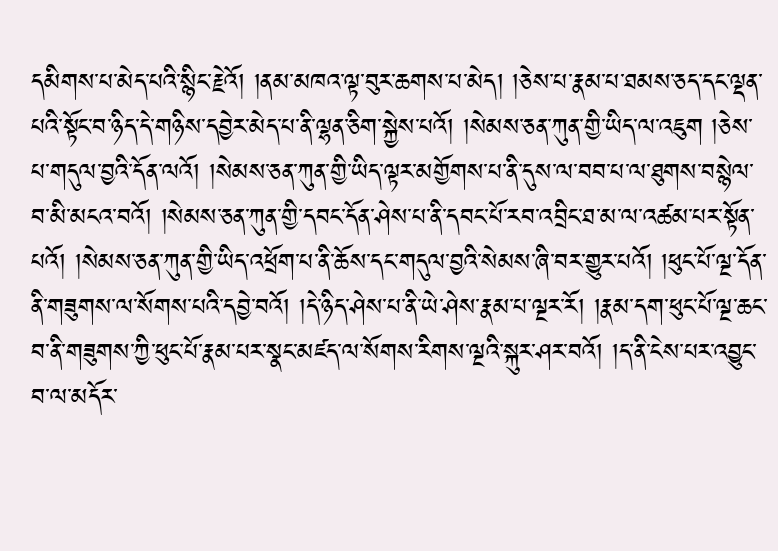དམིགས་པ་མེད་པའི་སྙིང་རྗེའོ། །ནམ་མཁའ་ལྟ་བུར་ཆགས་པ་མེད། །ཅེས་པ་རྣམ་པ་ཐམས་ཅད་དང་ལྡན་པའི་སྟོང་བ་ཉིད་དེ་གཉིས་དབྱེར་མེད་པ་ནི་ལྷན་ཅིག་སྐྱེས་པའོ། །སེམས་ཅན་ཀུན་གྱི་ཡིད་ལ་འཇུག །ཅེས་པ་གདུལ་བྱའི་དོན་ལའོ། །སེམས་ཅན་ཀུན་གྱི་ཡིད་ལྟར་མགྱོགས་པ་ནི་དུས་ལ་བབ་པ་ལ་ཐུགས་བསྙེལ་བ་མི་མངའ་བའོ། །སེམས་ཅན་ཀུན་གྱི་དབང་དོན་ཤེས་པ་ནི་དབང་པོ་རབ་འབྲིང་ཐ་མ་ལ་འཚམ་པར་སྟོན་པའོ། །སེམས་ཅན་ཀུན་གྱི་ཡིད་འཕྲོག་པ་ནི་ཆོས་དང་གདུལ་བྱའི་སེམས་ཞི་བར་གྱུར་པའོ། །ཕུང་པོ་ལྔ་དོན་ནི་གཟུགས་ལ་སོགས་པའི་དབྱེ་བའོ། །དེ་ཉིད་ཤེས་པ་ནི་ཡེ་ཤེས་རྣམ་པ་ལྔར་རོ། །རྣམ་དག་ཕུང་པོ་ལྔ་ཆང་བ་ནི་གཟུགས་ཀྱི་ཕུང་པོ་རྣམ་པར་སྣང་མཛད་ལ་སོགས་རིགས་ལྔའི་སྐུར་ཤར་བའོ། །ད་ནི་ངེས་པར་འབྱུང་བ་ལ་མདོར་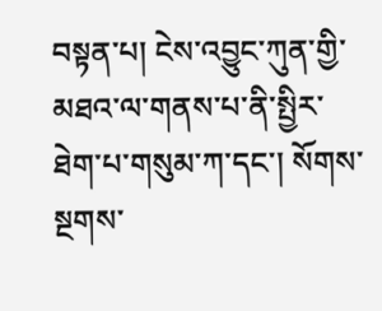བསྟན་པ། ངེས་འབྱུང་ཀུན་གྱི་མཐའ་ལ་གནས་པ་ནི་སྤྱིར་ཐེག་པ་གསུམ་ཀ་དང་། སོགས་སྔགས་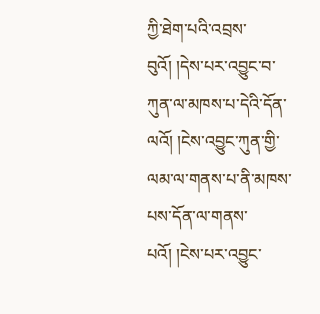ཀྱི་ཐེག་པའི་འབྲས་བུའོ། །དེས་པར་འབྱུང་བ་ཀུན་ལ་མཁས་པ་དེའི་དོན་ལའོ། །ངེས་འབྱུང་ཀུན་གྱི་ལམ་ལ་གནས་པ་ནི་མཁས་པས་དོན་ལ་གནས་པའོ། །ངེས་པར་འབྱུང་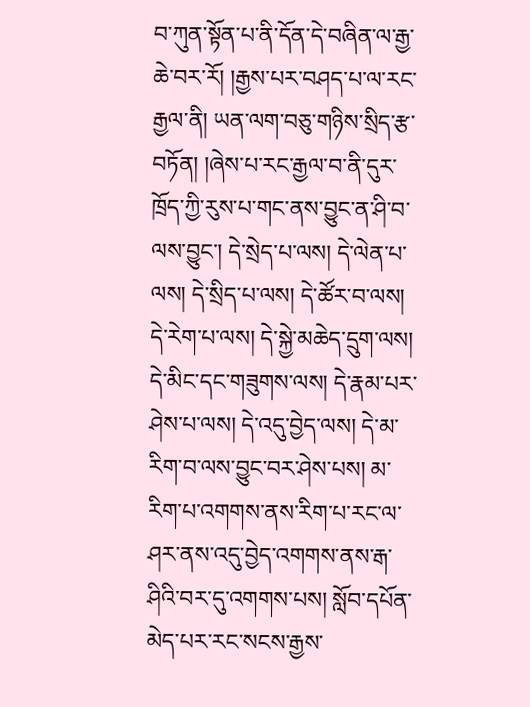བ་ཀུན་སྟོན་པ་ནི་དོན་དེ་བཞིན་ལ་རྒྱ་ཆེ་བར་རོ། །རྒྱས་པར་བཤད་པ་ལ་རང་རྒྱལ་ནི། ཡན་ལག་བཅུ་གཉིས་སྲིད་རྩ་བཏོན། །ཞེས་པ་རང་རྒྱལ་བ་ནི་དུར་ཁྲོད་ཀྱི་རུས་པ་གང་ནས་བྱུང་ན་ཤི་བ་ལས་བྱུང་། དེ་སྲེད་པ་ལས། དེ་ལེན་པ་ལས། དེ་སྲིད་པ་ལས། དེ་ཚོར་བ་ལས། དེ་རེག་པ་ལས། དེ་སྐྱེ་མཆེད་དྲུག་ལས། དེ་མིང་དང་གཟུགས་ལས། དེ་རྣམ་པར་ཤེས་པ་ལས། དེ་འདུ་བྱེད་ལས། དེ་མ་རིག་བ་ལས་བྱུང་བར་ཤེས་པས། མ་རིག་པ་འགགས་ནས་རིག་པ་རང་ལ་ཤར་ནས་འདུ་བྱེད་འགགས་ནས་རྒ་ཤིའི་བར་དུ་འགགས་པས། སློབ་དཔོན་མེད་པར་རང་སངས་རྒྱས་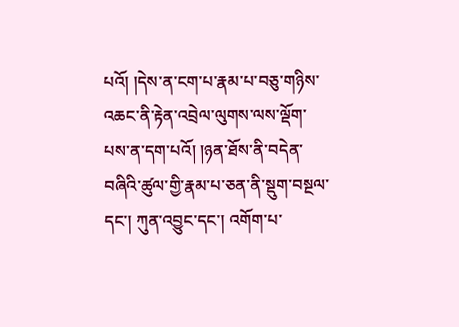པའོ། །དེས་ན་ངག་པ་རྣམ་པ་བཅུ་གཉིས་འཆང་ནི་རྟེན་འབྲེལ་ལུགས་ལས་ལྡོག་པས་ན་དག་པའོ། །ཉན་ཐོས་ནི་བདེན་བཞིའི་ཚུལ་གྱི་རྣམ་པ་ཅན་ནི་སྡུག་བསྔལ་དང་། ཀུན་འབྱུང་དང་། འགོག་པ་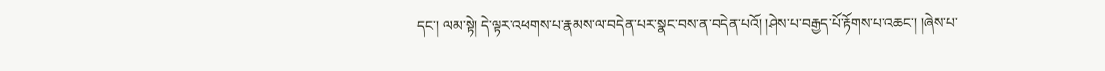དང་། ལམ་སྟེ། དེ་ལྟར་འཕགས་པ་རྣམས་ལ་བདེན་པར་སྣང་བས་ན་བདེན་པའོ། །ཤེས་པ་བརྒྱད་པོ་རྟོགས་པ་འཆང་། །ཞེས་པ་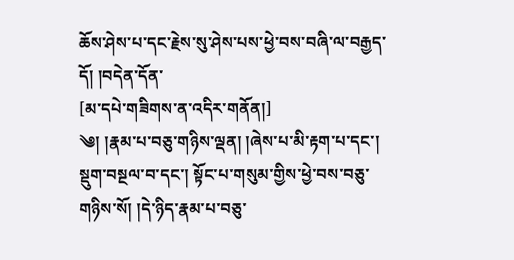ཆོས་ཤེས་པ་དང་རྗེས་སུ་ཤེས་པས་ཕྱེ་བས་བཞི་ལ་བརྒྱད་དོ། །བདེན་དོན་
[མ་དཔེ་གཟིགས་ན་འདིར་གནོན།]
༄། །རྣམ་པ་བཅུ་གཉིས་ལྡན། །ཞེས་པ་མི་རྟག་པ་དང་། སྡུག་བསྔལ་བ་དང་། སྟོང་པ་གསུམ་གྱིས་ཕྱེ་བས་བཅུ་གཉིས་སོ། །དེ་ཉིད་རྣམ་པ་བཅུ་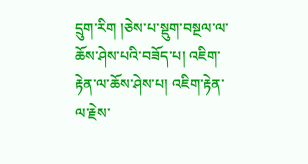དྲུག་རིག །ཅེས་པ་སྡུག་བསྔལ་ལ་ཆོས་ཤེས་པའི་བཟོད་པ། འཇིག་རྟེན་ལ་ཆོས་ཤེས་པ། འཇིག་རྟེན་ལ་རྗེས་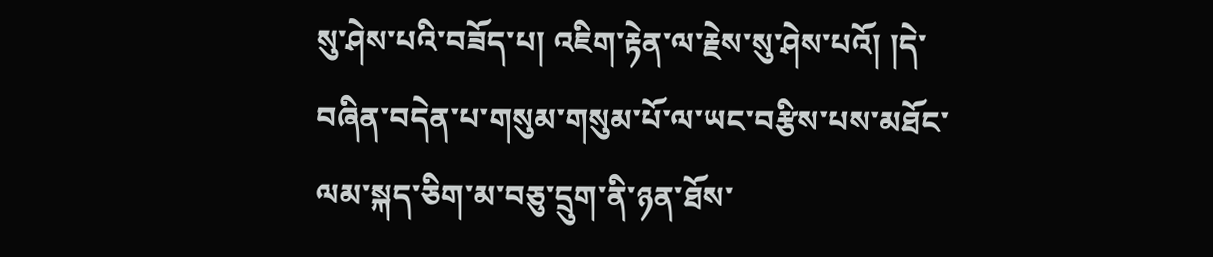སུ་ཤེས་པའི་བཟོད་པ། འཇིག་རྟེན་ལ་རྗེས་སུ་ཤེས་པའོ། །དེ་བཞིན་བདེན་པ་གསུམ་གསུམ་པོ་ལ་ཡང་བརྩིས་པས་མཐོང་ལམ་སྐད་ཅིག་མ་བཅུ་དྲུག་ནི་ཉན་ཐོས་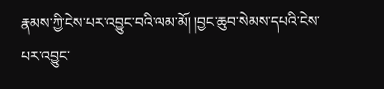རྣམས་ཀྱི་ངེས་པར་འབྱུང་བའི་ལམ་མོ། །བྱང་ཆུབ་སེམས་དཔའི་ངེས་པར་འབྱུང་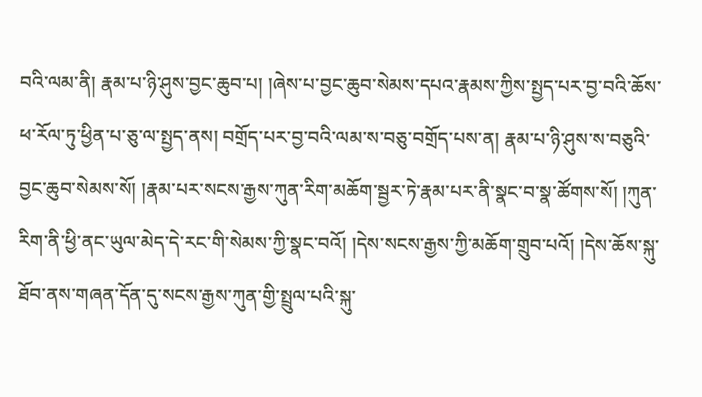བའི་ལམ་ནི། རྣམ་པ་ཉི་ཤུས་བྱང་ཆུབ་པ། །ཞེས་པ་བྱང་ཆུབ་སེམས་དཔའ་རྣམས་ཀྱིས་སྤྱད་པར་བྱ་བའི་ཆོས་ཕ་རོལ་ཏུ་ཕྱིན་པ་ཅུ་ལ་སྤྱད་ནས། བགྲོད་པར་བྱ་བའི་ལམ་ས་བཅུ་བགྲོད་པས་ན། རྣམ་པ་ཉི་ཤུས་ས་བཅུའི་བྱང་ཆུབ་སེམས་སོ། །རྣམ་པར་སངས་རྒྱས་ཀུན་རིག་མཆོག་སྦྱར་ཏེ་རྣམ་པར་ནི་སྣང་བ་སྣ་ཚོགས་སོ། །ཀུན་རིག་ནི་ཕྱི་ནང་ཡུལ་མེད་དེ་རང་གི་སེམས་ཀྱི་སྣང་བའོ། །དེས་སངས་རྒྱས་ཀྱི་མཆོག་གྲུབ་པའོ། །དེས་ཆོས་སྐུ་ཐོབ་ནས་གཞན་དོན་དུ་སངས་རྒྱས་ཀུན་གྱི་སྤྲུལ་པའི་སྐུ་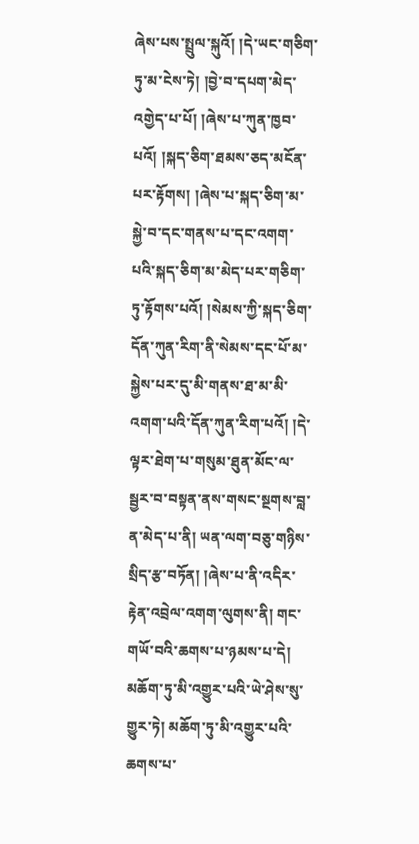ཞེས་པས་སྤྲུལ་སྐུའོ། །དེ་ཡང་གཅིག་ཏུ་མ་ངེས་ཏེ། །བྱེ་བ་དཔག་མེད་འགྱེད་པ་པོ། །ཞེས་པ་ཀུན་ཁྱབ་པའོ། །སྐད་ཅིག་ཐམས་ཅད་མངོན་པར་རྟོགས། །ཞེས་པ་སྐད་ཅིག་མ་སྐྱེ་བ་དང་གནས་པ་དང་འགག་པའི་སྐད་ཅིག་མ་མེད་པར་གཅིག་ཏུ་རྟོགས་པའོ། །སེམས་ཀྱི་སྐད་ཅིག་དོན་ཀུན་རིག་ནི་སེམས་དང་པོ་མ་སྐྱེས་པར་དུ་མི་གནས་ཐ་མ་མི་འགག་པའི་དོན་ཀུན་རིག་པའོ། །དེ་ལྟར་ཐེག་པ་གསུམ་ཐུན་མོང་ལ་སྦྱར་བ་བསྟན་ནས་གསང་སྔགས་བླ་ན་མེད་པ་ནི། ཡན་ལག་བཅུ་གཉིས་སྲིད་རྩ་བཏོན། །ཞེས་པ་ནི་འདིར་རྟེན་འབྲེལ་འགག་ལུགས་ནི། གང་གཡོ་བའི་ཆགས་པ་ཉམས་པ་དེ། མཆོག་ཏུ་མི་འགྱུར་པའི་ཡེ་ཤེས་སུ་གྱུར་ཏེ། མཆོག་ཏུ་མི་འགྱུར་པའི་ཆགས་པ་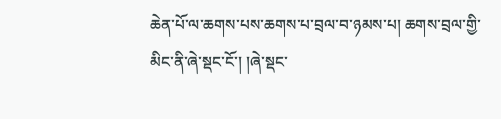ཆེན་པོ་ལ་ཆགས་པས་ཆགས་པ་བྲལ་བ་ཉམས་པ། ཆགས་བྲལ་གྱི་མིང་ནི་ཞེ་སྡང་ངོ་། །ཞེ་སྡང་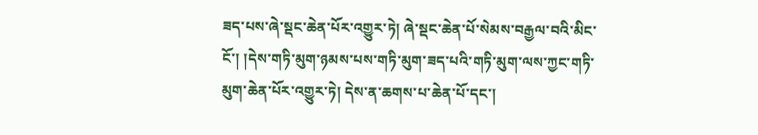ཟད་པས་ཞེ་སྡང་ཆེན་པོར་འགྱུར་ཏེ། ཞེ་སྡང་ཆེན་པོ་སེམས་བརྒྱལ་བའི་མིང་ངོ་། །དེས་གཏི་མུག་ཉམས་པས་གཏི་མུག་ཟད་པའི་གཏི་མུག་ལས་ཀྱང་གཏི་མུག་ཆེན་པོར་འགྱུར་ཏེ། དེས་ན་ཆགས་པ་ཆེན་པོ་དང་།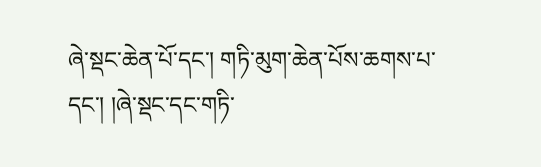ཞེ་སྡང་ཆེན་པོ་དང་། གཏི་མུག་ཆེན་པོས་ཆགས་པ་དང་། །ཞེ་སྡང་དང་གཏི་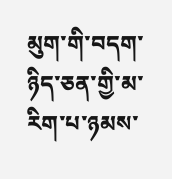མུག་གི་བདག་ཉིད་ཅན་གྱི་མ་རིག་པ་ཉམས་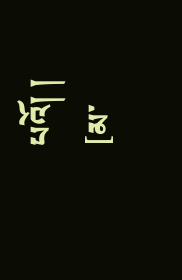པའོ། །
[མ་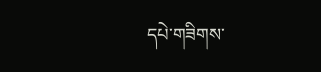དཔེ་གཟིགས་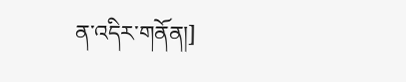ན་འདིར་གནོན།]